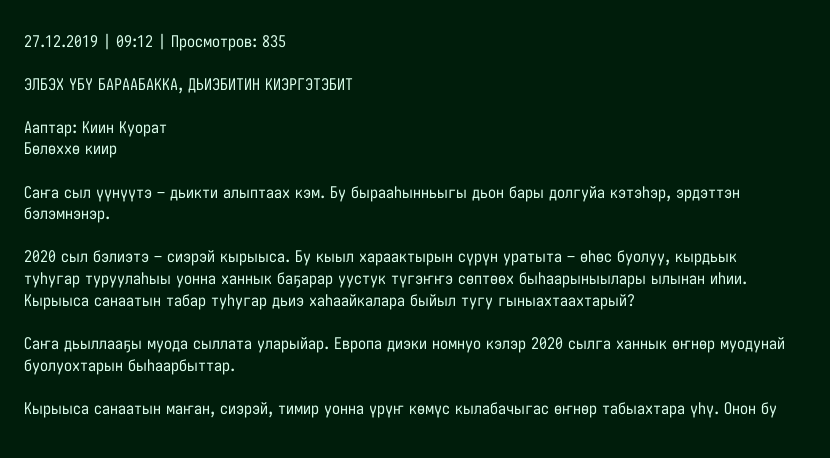27.12.2019 | 09:12 | Просмотров: 835

ЭЛБЭХ ҮБҮ БАРААБАККА, ДЬИЭБИТИН КИЭРГЭТЭБИТ

Ааптар: Киин Куорат
Бөлөххө киир

Саҥа сыл үүнүүтэ – дьикти алыптаах кэм. Бу бырааһынньыгы дьон бары долгуйа кэтэһэр, эрдэттэн бэлэмнэнэр.

2020 сыл бэлиэтэ – сиэрэй кырыыса. Бу кыыл хараактырын сүрүн уратыта – өһөс буолуу, кырдьык туһугар туруулаһыы уонна ханнык баҕарар уустук түгэҥҥэ сөптөөх быһаарыныылары ылынан иһии. Кырыыса санаатын табар туһугар дьиэ хаһаайкалара быйыл тугу гыныахтаахтарый?

Саҥа дьыллааҕы муода сыллата уларыйар. Европа диэки номнуо кэлэр 2020 сылга ханнык өҥнөр муодунай буолуохтарын быһаарбыттар.

Кырыыса санаатын маҥан, сиэрэй, тимир уонна үрүҥ көмүс кылабачыгас өҥнөр табыахтара үһү. Онон бу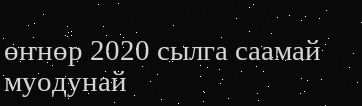өҥнөр 2020 сылга саамай муодунай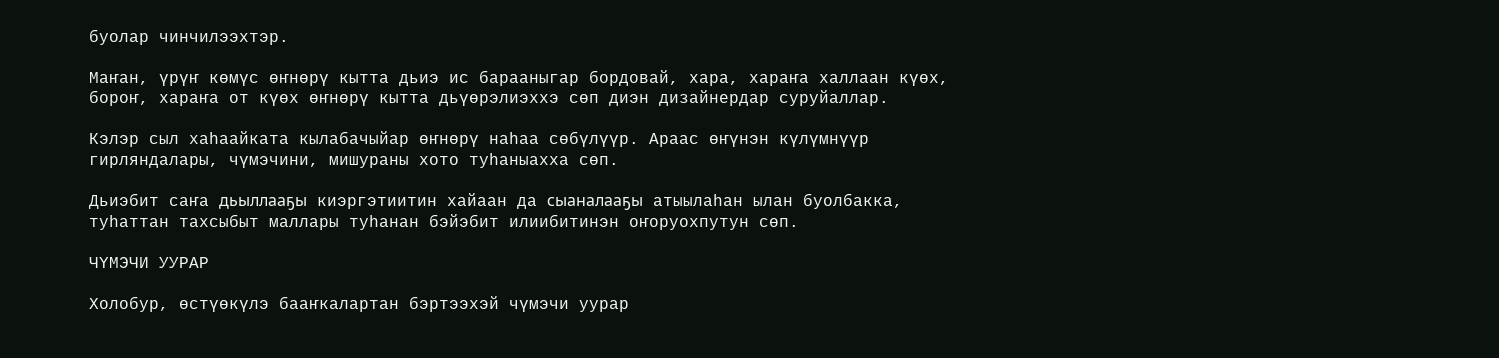буолар чинчилээхтэр.

Маҥан, үрүҥ көмүс өҥнөрү кытта дьиэ ис барааныгар бордовай, хара, хараҥа халлаан күөх, бороҥ, хараҥа от күөх өҥнөрү кытта дьүөрэлиэххэ сөп диэн дизайнердар суруйаллар.

Кэлэр сыл хаһаайката кылабачыйар өҥнөрү наһаа сөбүлүүр. Араас өҥүнэн күлүмнүүр гирляндалары, чүмэчини, мишураны хото туһаныахха сөп.

Дьиэбит саҥа дьыллааҕы киэргэтиитин хайаан да сыаналааҕы атыылаһан ылан буолбакка, туһаттан тахсыбыт маллары туһанан бэйэбит илиибитинэн оҥоруохпутун сөп.

ЧҮМЭЧИ УУРАР

Холобур, өстүөкүлэ бааҥкалартан бэртээхэй чүмэчи уурар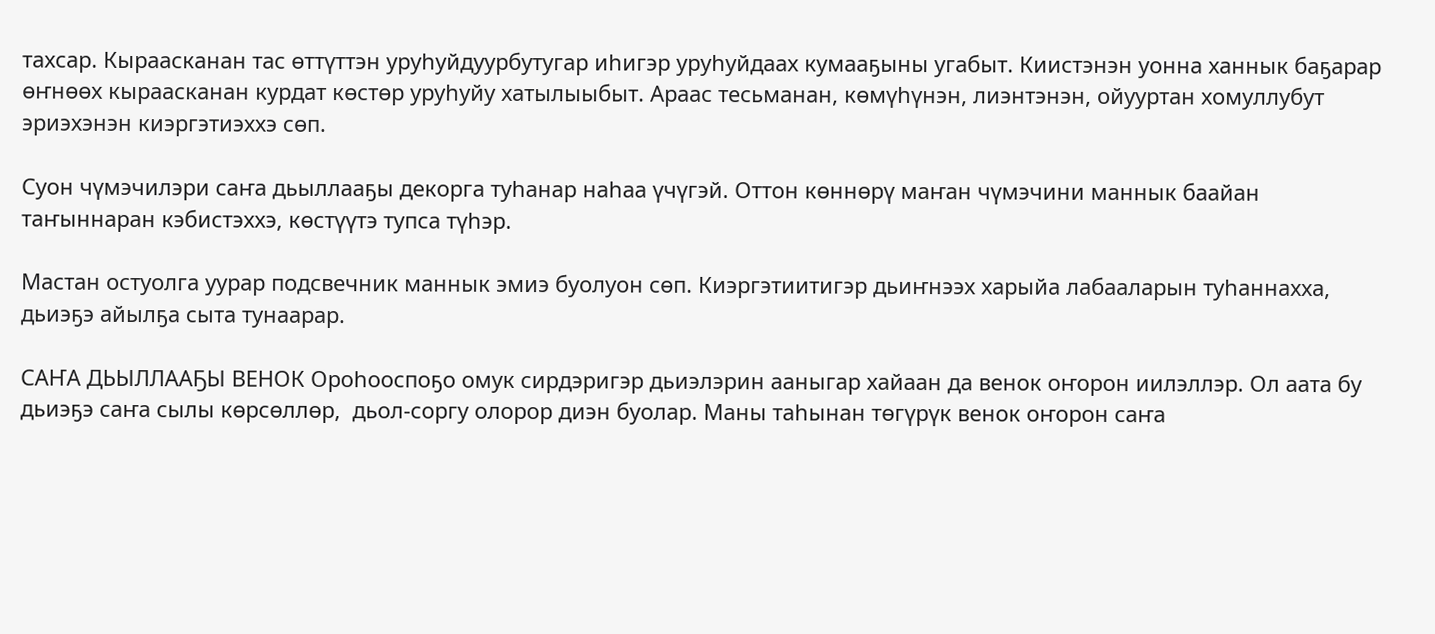тахсар. Кыраасканан тас өттүттэн уруһуйдуурбутугар иһигэр уруһуйдаах кумааҕыны угабыт. Киистэнэн уонна ханнык баҕарар өҥнөөх кыраасканан курдат көстөр уруһуйу хатылыыбыт. Араас тесьманан, көмүһүнэн, лиэнтэнэн, ойууртан хомуллубут эриэхэнэн киэргэтиэххэ сөп.

Суон чүмэчилэри саҥа дьыллааҕы декорга туһанар наһаа үчүгэй. Оттон көннөрү маҥан чүмэчини маннык баайан таҥыннаран кэбистэххэ, көстүүтэ тупса түһэр.

Мастан остуолга уурар подсвечник маннык эмиэ буолуон сөп. Киэргэтиитигэр дьиҥнээх харыйа лабааларын туһаннахха, дьиэҕэ айылҕа сыта тунаарар.

САҤА ДЬЫЛЛААҔЫ ВЕНОК Ороһооспоҕо омук сирдэригэр дьиэлэрин ааныгар хайаан да венок оҥорон иилэллэр. Ол аата бу дьиэҕэ саҥа сылы көрсөллөр,  дьол-соргу олорор диэн буолар. Маны таһынан төгүрүк венок оҥорон саҥа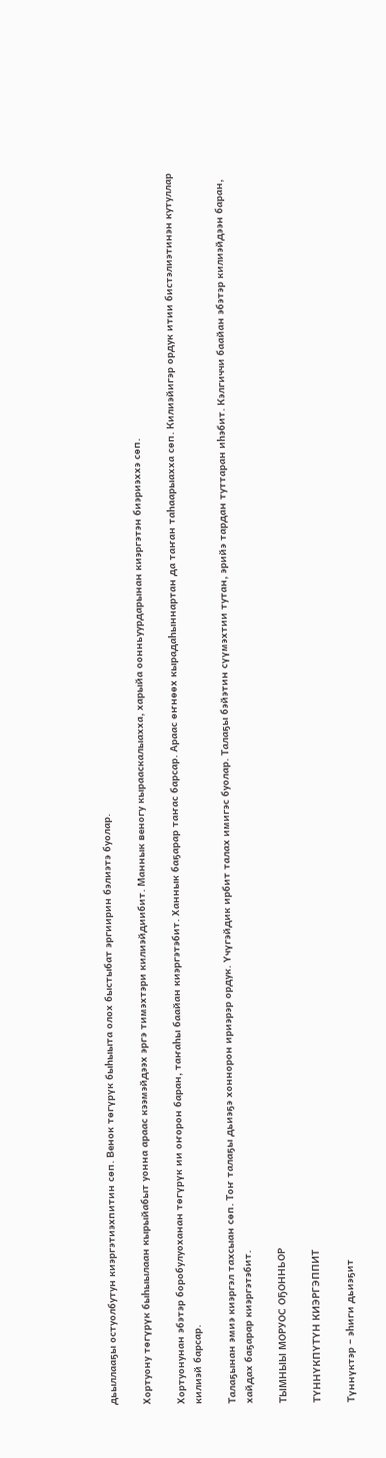дьыллааҕы остуолбутун киэргэтиэхпитин сөп. Венок төгүрүк быһыыта олох быстыбат эргиирин бэлиэтэ буолар.

Хортуону төгүрүк быһыылаан кырыйабыт уонна араас кээмэйдээх эргэ тимэхтэри килиэйдиибит. Маннык веногу кырааскалыахха, харыйа оонньуурдарынан киэргэтэн биэриэххэ сөп.

Хортуонунан эбэтэр боробулуоханан төгүрүк ии оҥорон баран, таҥаһы баайан киэргэтэбит. Ханнык баҕарар таҥас барсар. Араас өҥнөөх кырадаһыннартан да таҥан таһаарыахха сөп. Килиэйигэр ордук итии бистэлиэтинэн кутуллар килиэй барсар.

Талаҕынан эмиэ киэргэл тахсыан сөп. Тоҥ талаҕы дьиэҕэ хоннорон ириэрэр ордук. Үчүгэйдик ирбит талах имигэс буолар. Талаҕы бэйэтин сүүмэхтии тутан, эрийэ тардан туттаран иһэбит. Кэлгиччи баайан эбэтэр килиэйдээн баран, хайдах баҕарар киэргэтэбит.

ТЫМНЫЫ МОРУОС ОҔОННЬОР

ТҮННҮКПҮТҮН КИЭРГЭППИТ

Түннүктэр – эһиги дьиэҕит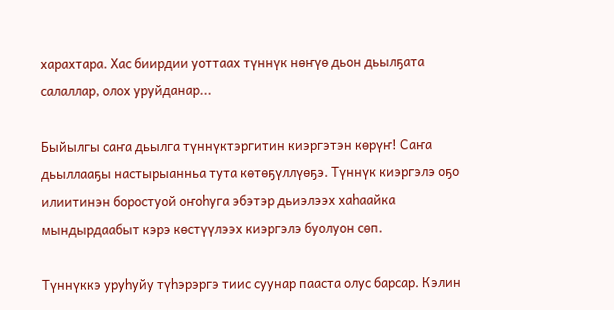харахтара. Хас биирдии уоттаах түннүк нөҥүө дьон дьылҕата салаллар, олох уруйданар...

Быйылгы саҥа дьылга түннүктэргитин киэргэтэн көрүҥ! Саҥа дьыллааҕы настырыанньа тута көтөҕүллүөҕэ. Түннүк киэргэлэ оҕо илиитинэн боростуой оҥоһуга эбэтэр дьиэлээх хаһаайка мындырдаабыт кэрэ көстүүлээх киэргэлэ буолуон сөп.

Түннүккэ уруһуйу түһэрэргэ тиис суунар пааста олус барсар. Кэлин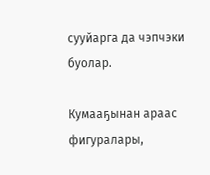сууйарга да чэпчэки буолар.

Кумааҕынан араас фигуралары,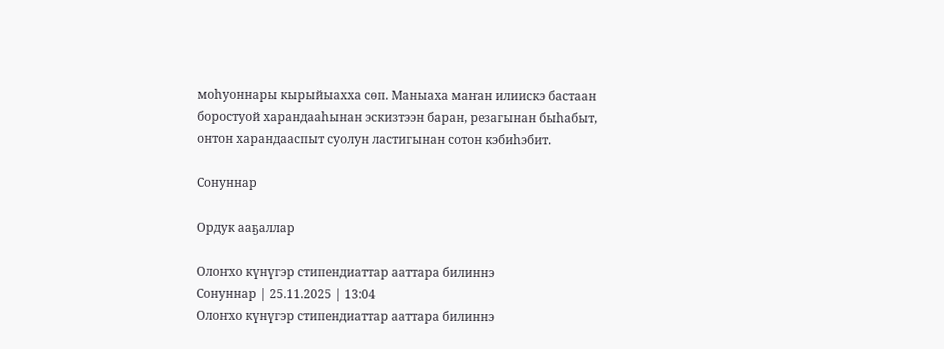моһуоннары кырыйыахха сөп. Маныаха маҥан илиискэ бастаан боростуой харандааһынан эскизтээн баран, резагынан быһабыт, онтон харандааспыт суолун ластигынан сотон кэбиһэбит.

Сонуннар

Ордук ааҕаллар

Олоҥхо күнүгэр стипендиаттар ааттара билиннэ
Сонуннар | 25.11.2025 | 13:04
Олоҥхо күнүгэр стипендиаттар ааттара билиннэ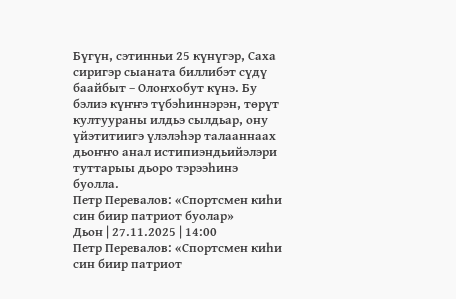Бүгүн, сэтинньи 25 күнүгэр, Саха сиригэр сыаната биллибэт сүдү баайбыт – Олоҥхобут күнэ. Бу бэлиэ күҥҥэ түбэһиннэрэн, төрүт култуураны илдьэ сылдьар, ону үйэтитиигэ үлэлэһэр талааннаах дьоҥҥо анал истипиэндьийэлэри туттарыы дьоро тэрээһинэ буолла.
Петр Перевалов: «Спортсмен киһи син биир патриот буолар»
Дьон | 27.11.2025 | 14:00
Петр Перевалов: «Спортсмен киһи син биир патриот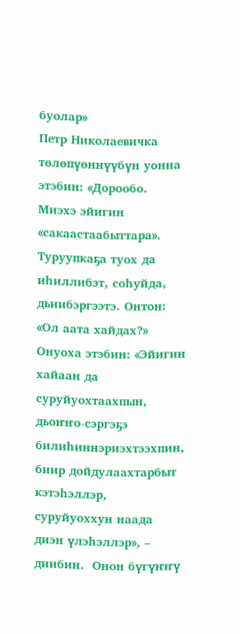буолар»
Петр Николаевичка төлөпүөннүүбүн уонна этэбин: «Дорообо. Миэхэ эйигин «сакаастаабыттара». Туруупкаҕа туох да иһиллибэт, соһуйда, дьиибэргээтэ. Онтон: «Ол аата хайдах?» Онуоха этэбин: «Эйигин хайаан да суруйуохтаахпын, дьоҥҥо-сэргэҕэ билиһиннэриэхтээхпин, биир дойдулаахтарбыт кэтэһэллэр, суруйуоххун наада диэн үлэһэллэр», – диибин.  Онон бүгүҥҥү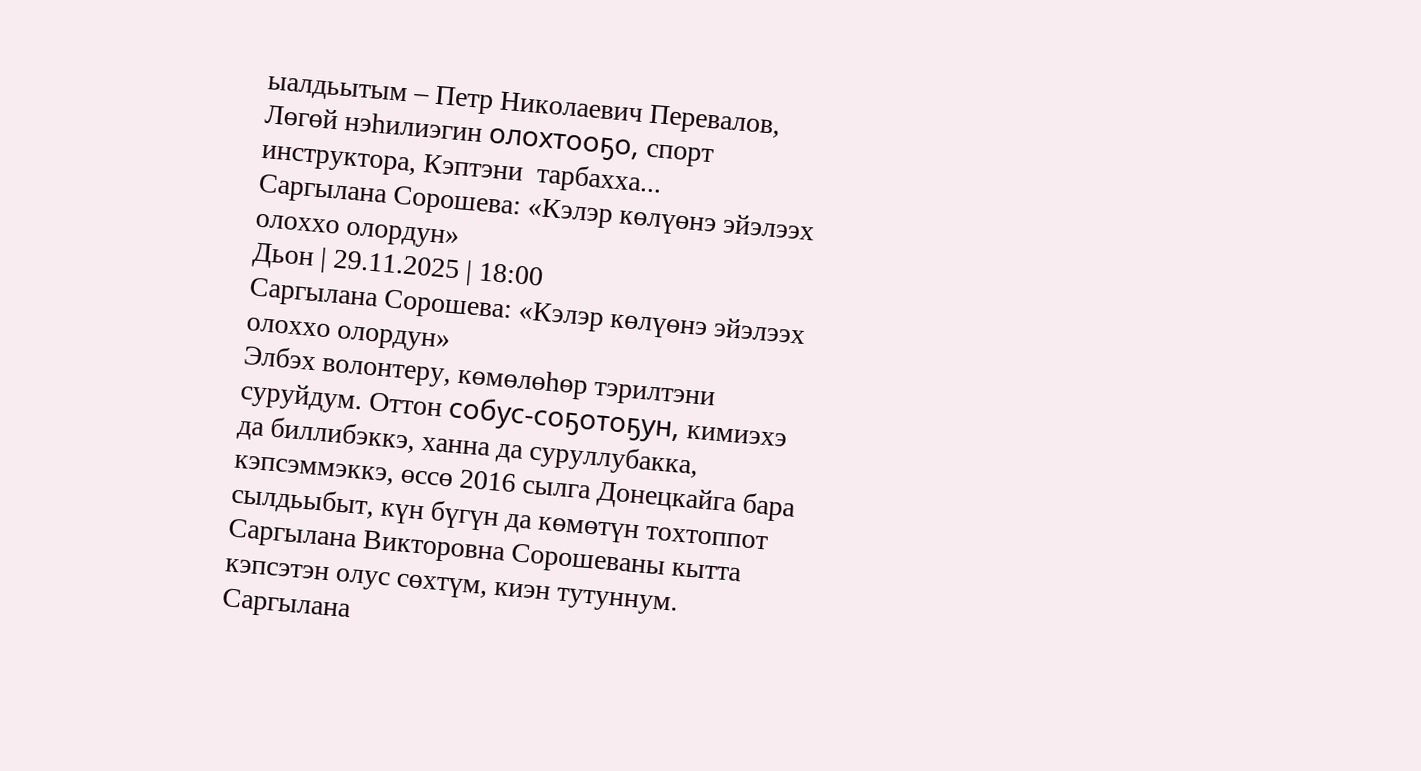ыалдьытым – Петр Николаевич Перевалов, Лөгөй нэһилиэгин олохтооҕо, спорт инструктора, Кэптэни  тарбахха...
Саргылана Сорошева: «Кэлэр көлүөнэ эйэлээх олоххо олордун»
Дьон | 29.11.2025 | 18:00
Саргылана Сорошева: «Кэлэр көлүөнэ эйэлээх олоххо олордун»
Элбэх волонтеру, көмөлөһөр тэрилтэни суруйдум. Оттон собус-соҕотоҕун, кимиэхэ да биллибэккэ, ханна да суруллубакка,  кэпсэммэккэ, өссө 2016 сылга Донецкайга бара сылдьыбыт, күн бүгүн да көмөтүн тохтоппот Саргылана Викторовна Сорошеваны кытта кэпсэтэн олус сөхтүм, киэн тутуннум.   Саргылана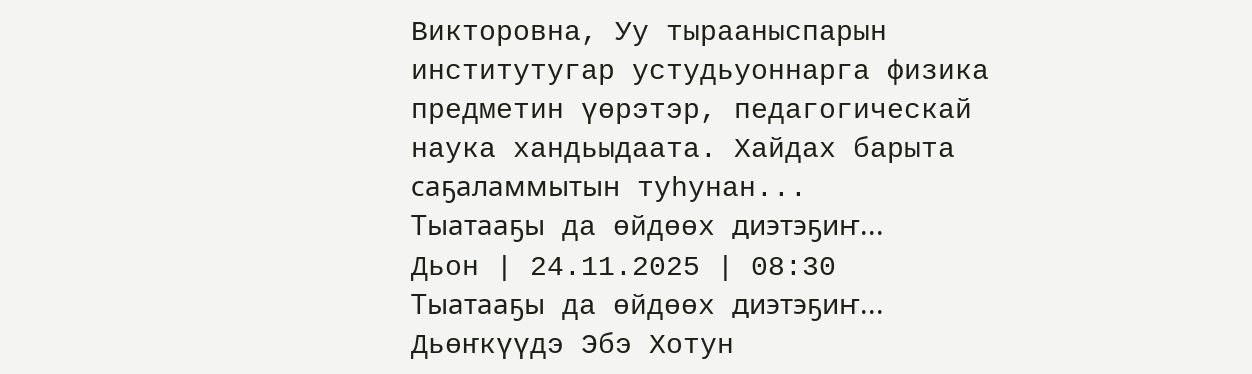Викторовна, Уу тырааныспарын институтугар устудьуоннарга физика предметин үөрэтэр, педагогическай наука хандьыдаата. Хайдах барыта саҕаламмытын туһунан...
Тыатааҕы да өйдөөх диэтэҕиҥ...
Дьон | 24.11.2025 | 08:30
Тыатааҕы да өйдөөх диэтэҕиҥ...
Дьөҥкүүдэ Эбэ Хотун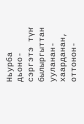Ньурба дьоно-сэргэтэ түҥ былыргыттан ууланан-хаарданан, оттонон-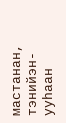мастанан, тэнийэн-ууһаан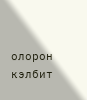олорон кэлбит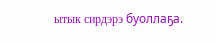ытык сирдэрэ буоллаҕа.